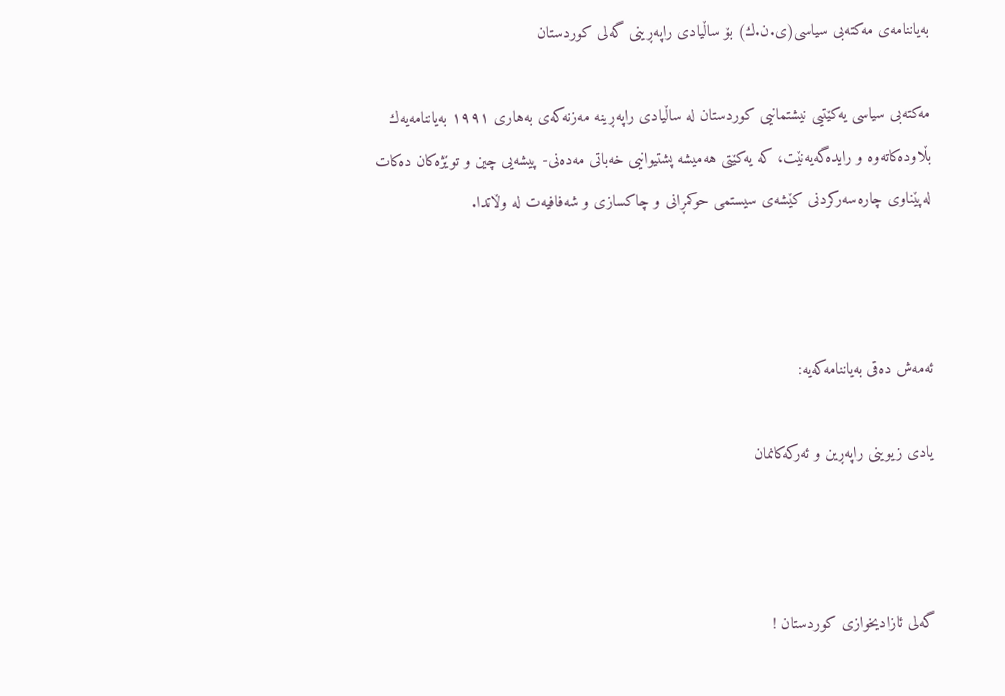به‌یاننامه‌ی مه‌كته‌بی سیاسی(ی.ن.ك) بۆ ساڵیادی راپه‌ڕینی گه‌لی كوردستان

مه‌كته‌بی سیاسی یه‌كێتیی نیشتمانیی كوردستان له‌ ساڵیادی راپه‌ڕینه‌ مه‌زنه‌كه‌ی به‌هاری ١٩٩١ به‌یاننامه‌یه‌ك بڵاوده‌كاته‌وه‌ و رایده‌گه‌یه‌نێت، كه‌ یه‌كێتی هه‌میشه‌ پشتیوانیی خه‌باتی مه‌ده‌نی- پیشه‌یی چین و توێژه‌كان ده‌كات له‌پێناوی چاره‌سه‌ركردنی كێشه‌ی سیستمی حوكمڕانی و چاكسازی و شه‌فافیه‌ت له‌ وڵاتدا.



ئه‌مه‌ش ده‌قی به‌یاننامه‌كه‌یه‌:

یادی زیوینی راپه‌ڕین و ئه‌ركه‌كانمان



گه‌لی ئازادیخوازی كوردستان !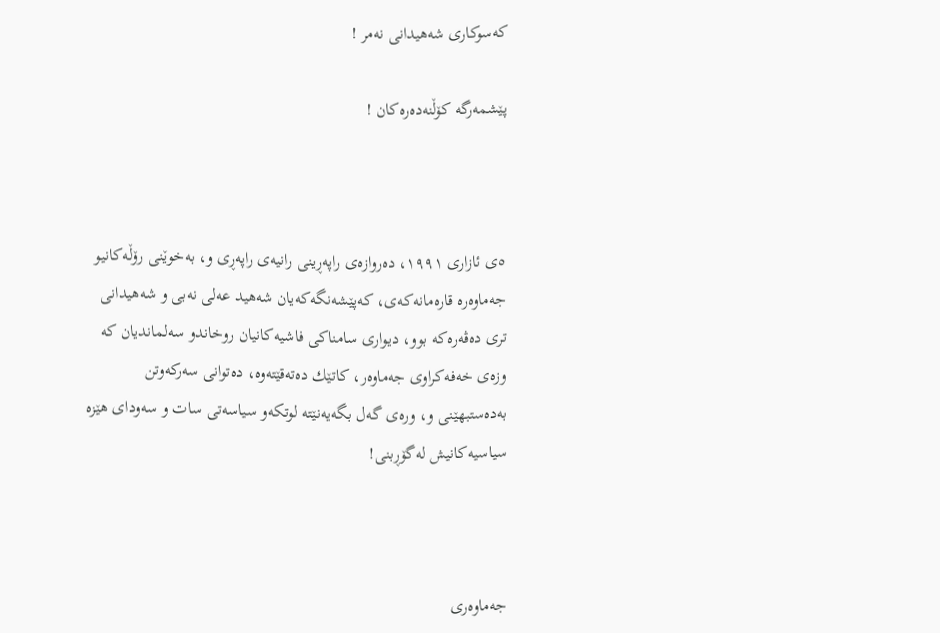كه‌سوكاری شه‌هیدانی نه‌مر !

پێشمه‌رگه‌ كۆڵنه‌ده‌ره‌كان !



٥ی ئازاری ١٩٩١، ده‌روازه‌ی راپه‌ڕینی رانیه‌ی راپه‌ڕی و، به‌خوێنی رۆڵه‌كانیو جه‌ماوه‌ره‌ قاره‌مانه‌كه‌ی، كه‌پێشه‌نگه‌كه‌یان شه‌هید عه‌لی نه‌بی و شه‌هیدانی تری ده‌ڤه‌ره‌كه‌ بوو، دیواری سامناكی فاشیه‌كانیان روخاندو سه‌لماندیان كه‌ وزه‌ی خه‌فه‌كراوی جه‌ماوه‌ر، كاتێك ده‌ته‌قێته‌وه‌، ده‌توانی سه‌ركه‌وتن به‌ده‌ستبهێنی و، وره‌ی گه‌ل بگه‌یه‌نێته‌ لوتكه‌و سیاسه‌تی سات و سه‌ودای هێزه‌ سیاسیه‌كانیش له‌گۆڕبنی!



جه‌ماوه‌ری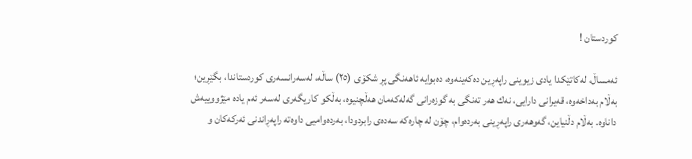كوردستان !

ئه‌مساڵ، له‌كاتێكدا یادی زیوینی راپه‌ڕین ده‌كه‌ینه‌وه‌، ده‌بوایه‌ ئاهه‌نگی پڕ شكۆی (٢٥) ساڵه‌، له‌سه‌رانسه‌ری كوردستاندا، بگێڕین؛ به‌ڵام به‌داخه‌وه‌، قه‌یرانی دارایی، نه‌ك هه‌ر ته‌نگی به‌ گوزه‌رانی گه‌له‌كه‌مان هه‌ڵچنیوه‌، به‌ڵكو كاریگه‌ری له‌سه‌ر ئه‌م یاده‌ مێژووییه‌ش داناوه‌. به‌ڵام دڵنیاین، گه‌وهه‌ری راپه‌ڕینی به‌رده‌وام، چۆن له‌ چاره‌كه‌ سه‌ده‌ی رابردودا، به‌رده‌وامیی داوه‌ته‌ راپه‌ڕاندنی ئه‌ركه‌كان و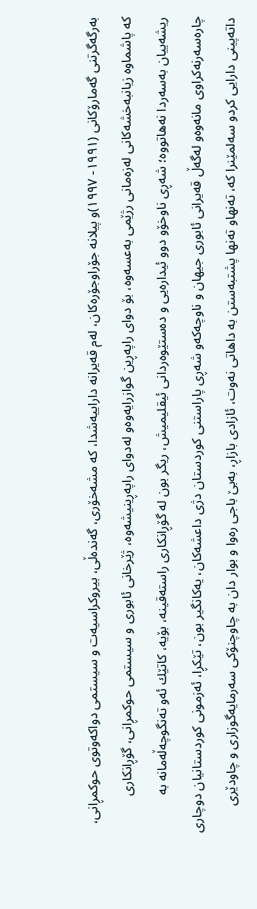به‌رگه‌گرتنی گه‌مارۆكانی (١٩٩١- ١٩٩٧)و پیلانه‌ جۆراوجۆره‌كان، له‌م قه‌یرانه‌ داراییه‌شدا، كه‌ مشه‌خۆری، گه‌نده‌ڵی، بیروكراسیه‌ت و سیستمی دواكه‌وتوی حوكمڕانی، كه‌ پاشماوه‌ زیانبه‌خشه‌كانی له‌زه‌مانی رژێمی به‌عسه‌وه‌، بۆ دوای راپه‌ڕین گوازرایه‌وه‌و له‌دوای راپه‌ڕینیشه‌وه‌، ژێرخانی ئابوری و سیستمی حوكمڕانی، گۆڕانكاری ریشه‌ییان به‌سه‌ردا نه‌هاتووه‌؛ شه‌ڕی ناوخۆو دوو ئیداره‌یی و ده‌ستێوه‌ردانی ئیقلیمیش، ریگر بون له‌ گۆڕانكاری راسته‌قینه‌، بۆیه‌، كاتێك ئه‌و ته‌نگوچه‌ڵه‌مانه‌ به‌ چاره‌سه‌رنه‌كراوی مانه‌وه‌و له‌گه‌ڵ قه‌یرانی ئابوری جیهان و ناوچه‌كه‌و شه‌ڕی پاراستنی كوردستان دژی داعشه‌كان، یه‌كانگیر بون، تێكڕا، ئه‌زمونی كوردستانیان دوچاری داته‌پینی دارایی كردو سه‌لمێنرا كه‌، ته‌نهاو ته‌نها پشتبه‌ستن به‌ داهاتی نه‌وت، ئازادی بازاڕ، به‌بێ باجی ره‌وا و بوار دان به‌ چاوچنۆكی سه‌رمایه‌گوزاری و چاودێری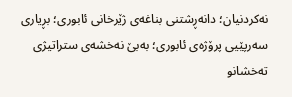نه‌كردنیان؛ دانه‌ڕشتنی بناغه‌ی ژێرخانی ئابوری؛ بڕیاری سه‌رپێیی پرۆژه‌ی ئابوری؛ به‌بێ نه‌خشه‌ی ستراتیژی ته‌خشانو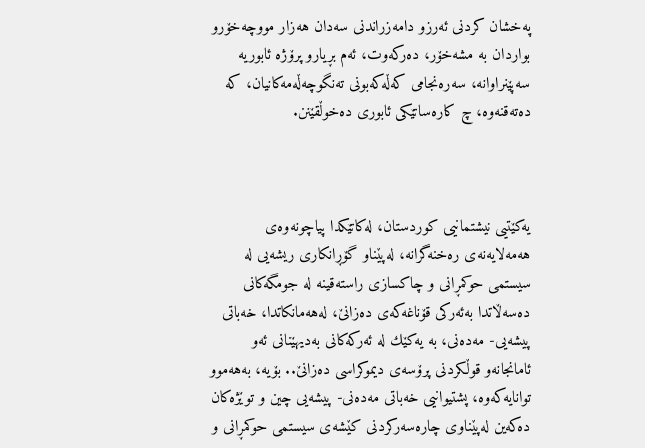په‌خشان كردنی ئه‌رزو دامه‌زراندنی سه‌دان هه‌زار مووچه‌خۆرو بواردان به‌ مشه‌خۆر، ده‌ركه‌وت، ئه‌م بڕیارو پرۆژه‌ ئابوریه‌ سه‌پێنراوانه‌، سه‌ره‌نجامی كه‌ڵه‌كه‌بونی ته‌نگوچه‌ڵه‌مه‌كانیان، كه‌ ده‌ته‌قنه‌وه‌، چ كاره‌ساتێكی ئابوری ده‌خوڵقێنن.



یه‌كێتیی نیشتمانیی كوردستان، له‌كاتێكدا پیاچونه‌وه‌ی هه‌مه‌لایه‌نه‌ی ره‌خنه‌گرانه‌، له‌پێناو گۆڕانكاری ریشه‌یی له‌ سیستمی حوكمڕانی و چاكسازی راسته‌قینه‌ له‌ جومگه‌كانی ده‌سه‌ڵاتدا به‌ئه‌ركی قۆناغه‌كه‌ی ده‌زانێ، له‌هه‌مانكاتدا، خه‌باتی پیشه‌یی- مه‌ده‌نی، به‌ یه‌كێك له‌ ئه‌ركه‌كانی به‌دیهێنانی ئه‌و ئامانجانه‌و قوڵكردنی پرۆسه‌ی دیموكراسی ده‌زانێ.. بۆیه‌، به‌هه‌موو توانایه‌كه‌وه‌، پشتیوانیی خه‌باتی مه‌ده‌نی- پیشه‌یی چین و توێژه‌كان ده‌كه‌ین له‌پێناوی چاره‌سه‌ركردنی كێشه‌ی سیستمی حوكمڕانی و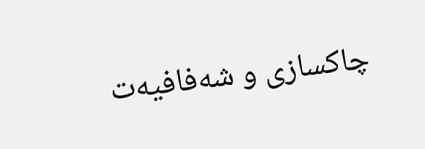چاكسازی و شه‌فافیه‌ت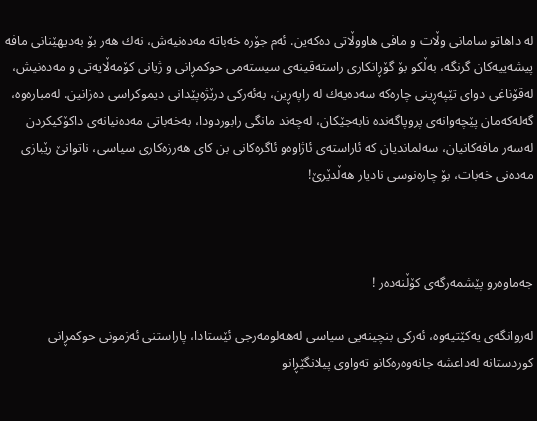له‌ داهاتو سامانی وڵات و مافی هاووڵاتی ده‌كه‌ین. ئه‌م جۆره‌ خه‌باته‌ مه‌ده‌نیه‌ش، نه‌ك هه‌ر بۆ به‌دیهێنانی مافه‌ پیشه‌ییه‌كان گرنگه‌، به‌ڵكو بۆ گۆڕانكاری راسته‌قینه‌ی سیسته‌می حوكمڕانی و ژیانی كۆمه‌ڵایه‌تی و مه‌ده‌نیش، له‌قۆناغی دوای تێپه‌ڕینی چاره‌كه‌ سه‌ده‌یه‌ك له‌ راپه‌ڕین، به‌ئه‌ركی درێژه‌پێدانی دیموكراسی ده‌زانین. له‌مباره‌وه‌، گه‌له‌كه‌مان پێچه‌وانه‌ی پروپاگه‌نده‌ نابه‌جێكان، له‌چه‌ند مانگی رابوردودا، به‌خه‌باتی مه‌ده‌نیانه‌ی داكۆكیكردن له‌سه‌ر مافه‌كانیان، سه‌لماندیان كه‌ ئاراسته‌ی ئاژاوه‌و ئاگره‌كانی بن كای هه‌رزه‌كاری سیاسی، ناتوانێ رێبازی مه‌ده‌نی خه‌بات، بۆ چاره‌نوسی نادیار هه‌ڵدێرێ!



جه‌ماوه‌رو پێشمه‌رگه‌ی كۆڵنه‌ده‌ر !

له‌روانگه‌ی یه‌كێتیه‌وه‌، ئه‌ركی بنچینه‌یی سیاسی له‌هه‌لومه‌رجی ئێستادا، پاراستنی ئه‌زمونی حوكمڕانی كوردستانه‌ له‌داعشه‌ جانه‌وه‌ره‌كانو ته‌واوی پیلانگێڕانو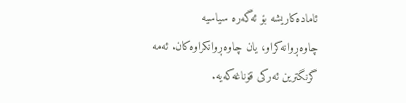ئاماده‌كاریشه‌ بۆ ئه‌گه‌ره‌ سیاسیه‌ چاوه‌ڕوانه‌كراو، یان چاوه‌ڕوانكراوه‌كان. ئه‌مه‌ گرنگترین ئه‌ركی قۆناغه‌كه‌یه‌.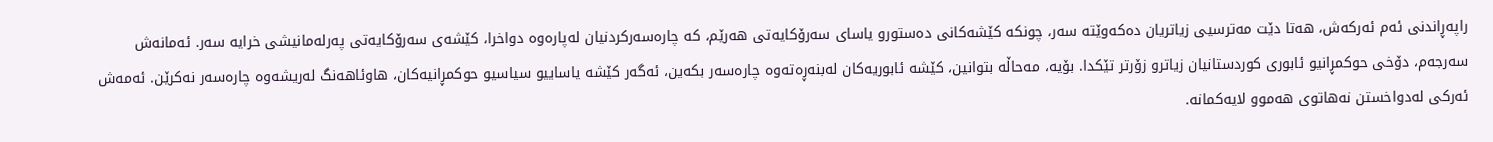راپه‌ڕاندنی ئه‌م ئه‌ركه‌ش، هه‌تا دێت مه‌ترسیی زیاتریان ده‌كه‌وێته‌ سه‌ر، چونكه‌ كێشه‌كانی ده‌ستورو یاسای سه‌رۆكایه‌تی هه‌رێم، كه‌ چاره‌سه‌ركردنیان له‌پاره‌وه‌ دواخرا، كێشه‌ی سه‌رۆكایه‌تی په‌رله‌مانیشی خرایه‌ سه‌ر. ئه‌مانه‌ش سه‌رجه‌م، دۆخی حوكمڕانیو ئابوری كوردستانیان زیاترو زۆرتر تێكدا. بۆیه‌، مه‌حاڵه‌ بتوانین، كێشه‌ ئابوریه‌كان له‌بنه‌ڕه‌ته‌وه‌ چاره‌سه‌ر بكه‌ین، ئه‌گه‌ر كێشه‌ یاساییو سیاسیو حوكمڕانیه‌كان، هاوئاهه‌نگ له‌ریشه‌وه‌ چاره‌سه‌ر نه‌كرێن. ئه‌مه‌ش ئه‌ركی له‌دواخستن نه‌هاتوی هه‌موو لایه‌كمانه‌.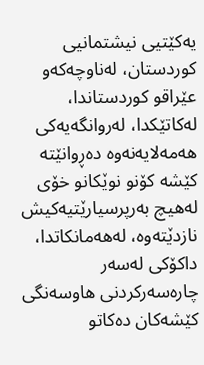یه‌كێتیی نیشتمانیی كوردستان، له‌ناوچه‌كه‌و عێراقو كوردستاندا، له‌كاتێكدا، له‌روانگه‌یه‌كی هه‌مه‌لایه‌نه‌وه‌ ده‌ڕوانێته‌ كێشه‌ كۆنو نوێكانو خۆی له‌هیچ به‌رپرسیارێتیه‌كیش نازدێته‌وه‌، له‌هه‌مانكاتدا، داكۆكی له‌سه‌ر چاره‌سه‌ركردنی هاوسه‌نگی كێشه‌كان ده‌كاتو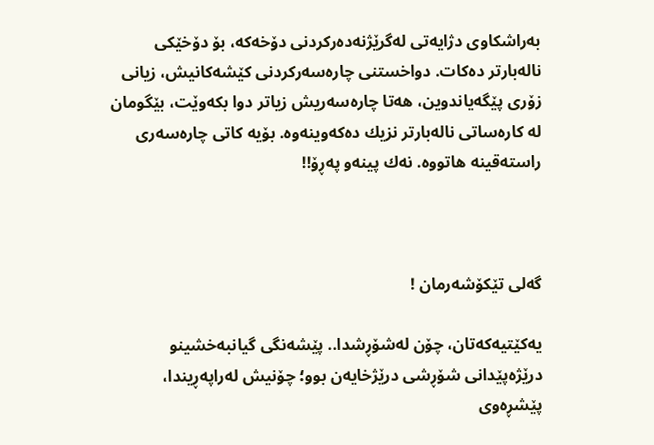به‌راشكاوی دژایه‌تی له‌گرێژنه‌ده‌ركردنی دۆخه‌كه‌، بۆ دۆخێكی ناله‌بارتر ده‌كات. دواخستنی چاره‌سه‌ركردنی كێشه‌كانیش، زیانی زۆری پێگه‌یاندوین، هه‌تا چاره‌سه‌ریش زیاتر دوا بكه‌وێت، بێگومان له‌ كاره‌ساتی ناله‌بارتر نزیك ده‌كه‌وینه‌وه‌. بۆیه‌ كاتی چاره‌سه‌ری راسته‌قینه‌ هاتووه‌. نه‌ك پینه‌و په‌ڕۆ!!



گه‌لی تێكۆشه‌رمان !

یه‌كێتیه‌كه‌تان، چۆن له‌شۆڕشدا.. پێشه‌نگی گیانبه‌خشینو درێژه‌پێدانی شۆڕشی درێژخایه‌ن بوو؛ چۆنیش له‌راپه‌ڕیندا، پێشڕه‌وی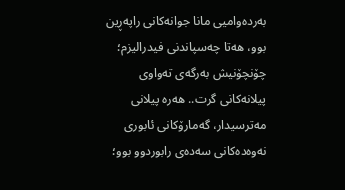به‌رده‌وامیی مانا جوانه‌كانی راپه‌ڕین بوو، هه‌تا چه‌سپاندنی فیدرالیزم؛ چۆنچۆنیش به‌رگه‌ی ته‌واوی پیلانه‌كانی گرت.. هه‌ره‌ پیلانی مه‌ترسیدار، گه‌مارۆكانی ئابوری نه‌وه‌ده‌كانی سه‌ده‌ی رابوردوو بوو؛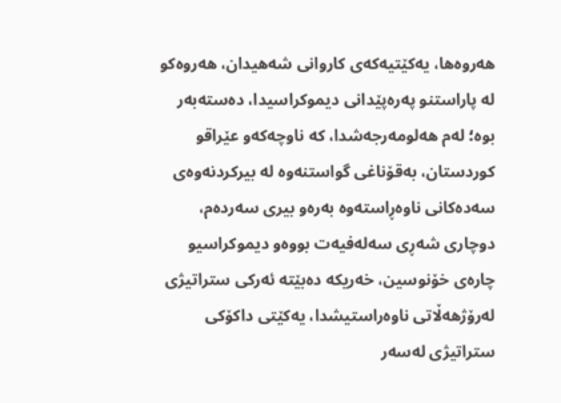هه‌روه‌ها، یه‌كێتیه‌كه‌ی كاروانی شه‌هیدان، هه‌روه‌كو له‌ پاراستنو په‌ره‌پێدانی دیموكراسیدا، ده‌سته‌به‌ر بوه‌؛ له‌م هه‌لومه‌رجه‌شدا، كه‌ ناوچه‌كه‌و عێراقو كوردستان، به‌قۆناغی گواستنه‌وه‌ له‌ بیركردنه‌وه‌ی سه‌ده‌كانی ناوه‌ڕاسته‌وه‌ به‌ره‌و بیری سه‌رده‌م، دوچاری شه‌ڕی سه‌له‌فیه‌ت بووه‌و دیموكراسیو چاره‌ی خۆنوسین، خه‌ریكه‌ ده‌بێته‌ ئه‌ركی ستراتیژی له‌رۆژهه‌ڵاتی ناوه‌راستیشدا، یه‌كێتی داكۆكی ستراتیژی له‌سه‌ر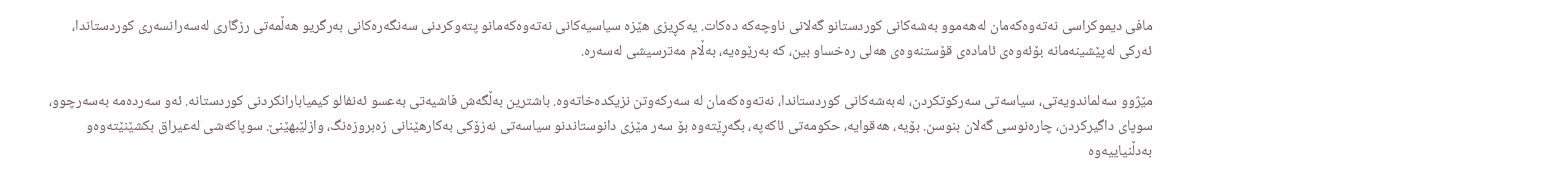مافی دیموكراسی نه‌ته‌وه‌كه‌مان له‌هه‌موو به‌شه‌كانی كوردستانو گه‌لانی ناوچه‌كه‌ ده‌كات. یه‌كڕیزی هێزه‌ سیاسیه‌كانی نه‌ته‌وه‌كه‌مانو پته‌وكردنی سه‌نگه‌ره‌كانی به‌رگریو هه‌ڵمه‌تی رزگاری له‌سه‌رانسه‌ری كوردستاندا، ئه‌ركی له‌پێشینه‌مانه‌ بۆئه‌وه‌ی ئاماده‌ی قۆستنه‌وه‌ی هه‌لی ره‌خساو بین، كه‌ به‌رێوه‌یه‌، به‌ڵام مه‌ترسیشی له‌سه‌ره‌.

مێژوو سه‌لماندویه‌تی، سیاسه‌تی سه‌ركوتكردن، له‌به‌شه‌كانی كوردستاندا، نه‌ته‌وه‌كه‌مان له‌ سه‌ركه‌وتن نزیكده‌خاته‌وه‌. باشترین به‌ڵگه‌ش فاشیه‌تی به‌عسو ئه‌نفالو كیمیابارانكردنی كوردستانه‌. ئه‌و سه‌رده‌مه‌ به‌سه‌رچوو، سوپای داگیركردن، چاره‌نوسی گه‌لان بنوسن. بۆیه‌، هه‌قوایه‌، حكومه‌تی ئاكه‌په‌، بگه‌ڕێته‌وه‌ بۆ سه‌ر مێزی دانوستاندنو سیاسه‌تی نه‌زۆكی به‌كارهێنانی زه‌بروزه‌نگ، وازلێبهێنێ. سوپاكه‌شی له‌عیراق بكشێنێته‌وه‌و به‌دڵنیاییه‌وه‌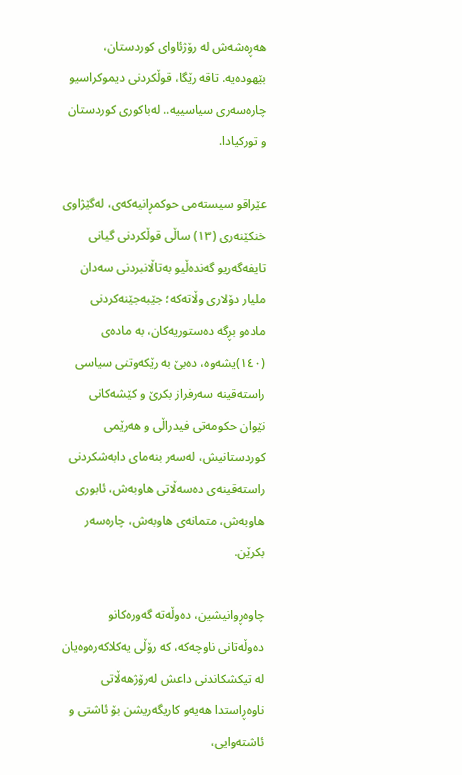هه‌ڕه‌شه‌ش له‌ رۆژئاوای كوردستان، بێهوده‌یه‌. تاقه‌ رێگا، قوڵكردنی دیموكراسیو چاره‌سه‌ری سیاسییه‌.. له‌باكوری كوردستان و توركیادا.

عێراقو سیسته‌می حوكمڕانیه‌كه‌ی، له‌گێژاوی خنكێنه‌ری (١٣) ساڵی قوڵكردنی گیانی تایفه‌گه‌ریو گه‌نده‌ڵیو به‌تاڵانبردنی سه‌دان ملیار دۆلاری وڵاته‌كه‌؛ جێبه‌جێنه‌كردنی ماده‌و بڕگه‌ ده‌ستوریه‌كان، به‌ ماده‌ی (١٤٠)یشه‌وه‌، ده‌بێ به‌ رێكه‌وتنی سیاسی راسته‌قینه‌ سه‌رفراز بكرێ و كێشه‌كانی نێوان حكومه‌تی فیدراڵی و هه‌رێمی كوردستانیش، له‌سه‌ر بنه‌مای دابه‌شكردنی راسته‌قینه‌ی ده‌سه‌ڵاتی هاوبه‌ش، ئابوری هاوبه‌ش، متمانه‌ی هاوبه‌ش، چاره‌سه‌ر بكرێن.

چاوه‌ڕوانیشین، ده‌وڵه‌ته‌ گه‌وره‌كانو ده‌وڵه‌تانی ناوچه‌كه‌، كه‌ رۆڵی یه‌كلاكه‌ره‌وه‌یان له‌ تیكشكاندنی داعش له‌رۆژهه‌ڵاتی ناوه‌ڕاستدا هه‌یه‌و كاریگه‌ریشن بۆ ئاشتی و ئاشته‌وایی،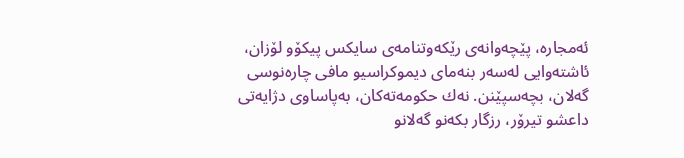ئه‌مجاره‌، پێچه‌وانه‌ی رێكه‌وتنامه‌ی سایكس پیكۆو لۆزان، ئاشته‌وایی له‌سه‌ر بنه‌مای دیموكراسیو مافی چاره‌نوسی گه‌لان، بچه‌سپێنن. نه‌ك حكومه‌ته‌كان، به‌پاساوی دژایه‌تی داعشو تیرۆر، رزگار بكه‌نو گه‌لانو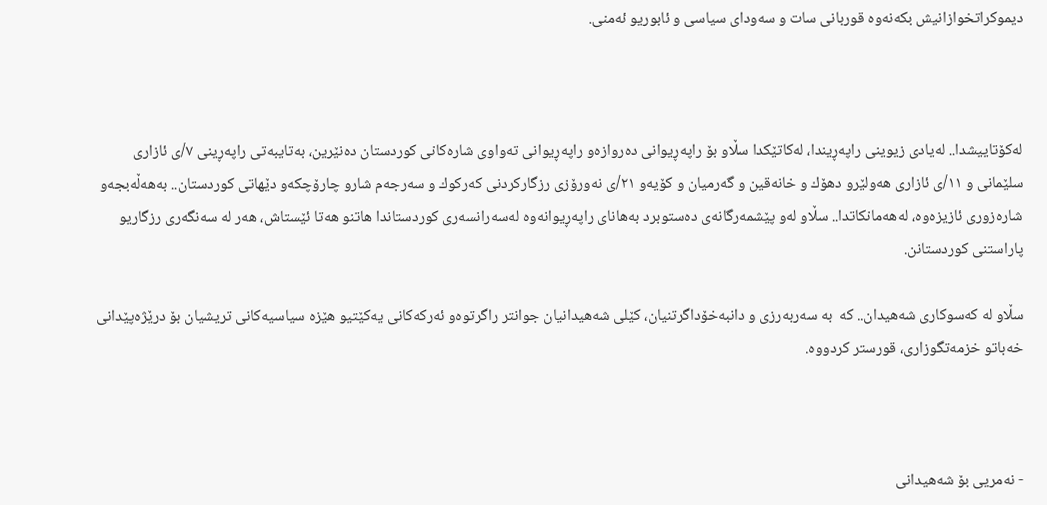دیموكراتخوازانیش بكه‌نه‌وه‌ قوربانی سات و سه‌ودای سیاسی و ئابوریو ئه‌منی.



له‌كۆتاییشدا.. له‌یادی زیوینی راپه‌ڕیندا، له‌كاتێكدا سڵاو بۆ راپه‌ڕیوانی ده‌روازه‌و راپه‌ڕیوانی ته‌واوی شاره‌كانی كوردستان ده‌نێرین، به‌تایبه‌تی راپه‌ڕینی ٧/ی ئازاری سلێمانی و ١١/ی ئازاری هه‌ولێرو دهۆك و خانه‌قین و گه‌رمیان و كۆیه‌و ٢١/ی نه‌ورۆزی رزگاركردنی كه‌ركوك و سه‌رجه‌م شارو چارۆچكه‌و دێهاتی كوردستان.. به‌هه‌ڵه‌بجه‌و شاره‌زوری ئازیزه‌وه‌، له‌هه‌مانكاتدا.. سڵاو له‌و پێشمه‌رگانه‌ی ده‌ستوبرد به‌هانای راپه‌ڕیوانه‌وه‌ له‌سه‌رانسه‌ری كوردستاندا هاتنو هه‌تا ئێستاش، هه‌ر له‌ سه‌نگه‌ری رزگاریو پاراستنی كوردستانن.

سڵاو له‌ كه‌سوكاری شه‌هیدان.. كه‌  به‌ سه‌ربه‌رزی و دانبه‌خۆداگرتنیان، كێلی شه‌هیدانیان جوانتر راگرتوه‌و ئه‌ركه‌كانی یه‌كێتیو هێزه‌ سیاسیه‌كانی تریشیان بۆ درێژه‌پێدانی خه‌باتو خزمه‌تگوزاری، قورستر كردووه‌.



- نه‌مریی بۆ شه‌هیدانی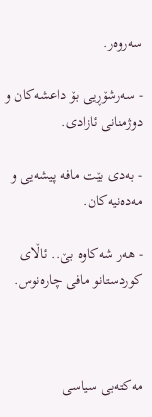سه‌روه‌ر.

- سه‌رشۆڕیی بۆ داعشه‌كان و دوژمنانی ئازادی.

- به‌دی بێت مافه‌ پیشه‌یی و مه‌ده‌نیه‌كان.

- هه‌ر شه‌كاوه‌ بێ.. ئاڵای كوردستانو مافی چاره‌نوس.



مه‌كته‌بی سیاسی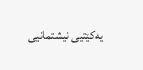یه‌كێتیی نیشتمانیی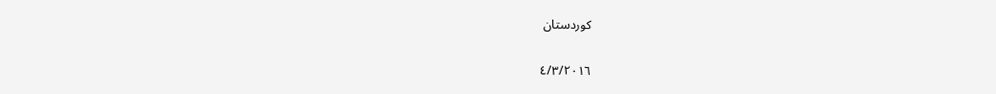كوردستان

٤/٣/٢٠١٦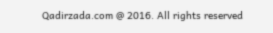Qadirzada.com @ 2016. All rights reserved